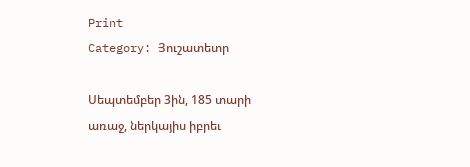Print
Category: Յուշատետր

Սեպտեմբեր 3ին, 185 տարի առաջ, ներկայիս իբրեւ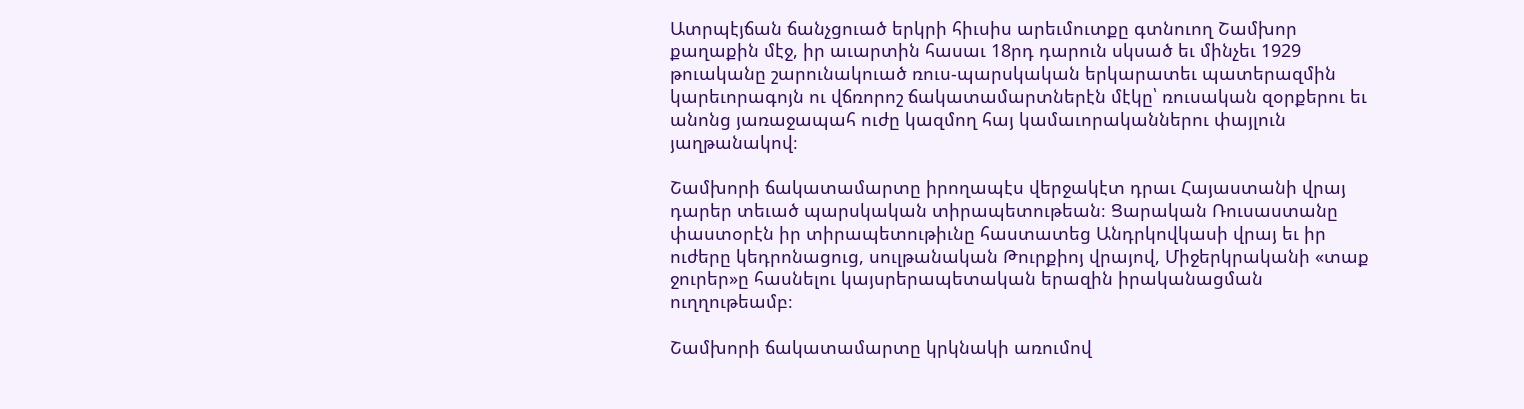Ատրպէյճան ճանչցուած երկրի հիւսիս արեւմուտքը գտնուող Շամխոր քաղաքին մէջ, իր աւարտին հասաւ 18րդ դարուն սկսած եւ մինչեւ 1929 թուականը շարունակուած ռուս-պարսկական երկարատեւ պատերազմին կարեւորագոյն ու վճռորոշ ճակատամարտներէն մէկը՝ ռուսական զօրքերու եւ անոնց յառաջապահ ուժը կազմող հայ կամաւորականներու փայլուն յաղթանակով։

Շամխորի ճակատամարտը իրողապէս վերջակէտ դրաւ Հայաստանի վրայ դարեր տեւած պարսկական տիրապետութեան։ Ցարական Ռուսաստանը փաստօրէն իր տիրապետութիւնը հաստատեց Անդրկովկասի վրայ եւ իր ուժերը կեդրոնացուց, սուլթանական Թուրքիոյ վրայով, Միջերկրականի «տաք ջուրեր»ը հասնելու կայսրերապետական երազին իրականացման ուղղութեամբ։

Շամխորի ճակատամարտը կրկնակի առումով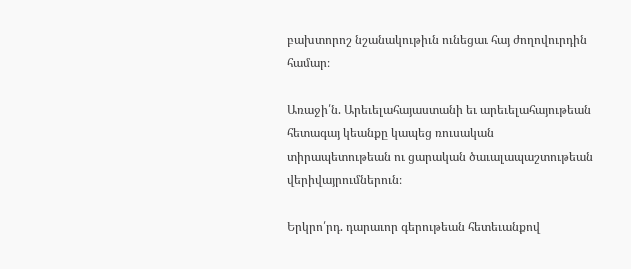բախտորոշ նշանակութիւն ունեցաւ հայ ժողովուրդին համար։

Առաջի՛ն. Արեւելահայաստանի եւ արեւելահայութեան հետագայ կեանքը կապեց ռուսական տիրապետութեան ու ցարական ծաւալապաշտութեան վերիվայրումներուն։

Երկրո՛րդ. դարաւոր գերութեան հետեւանքով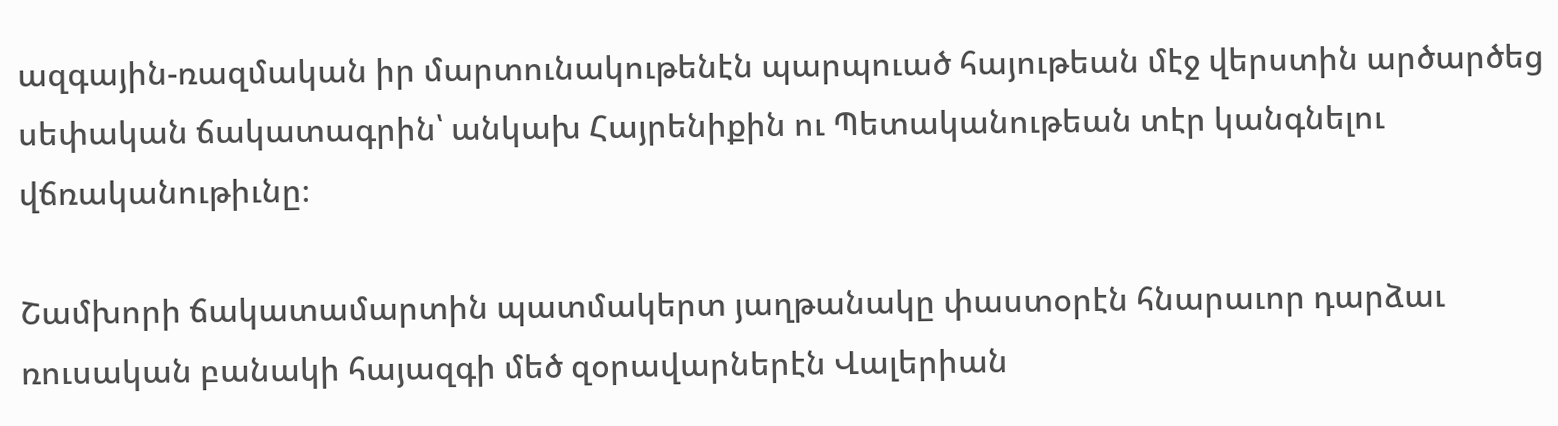ազգային-ռազմական իր մարտունակութենէն պարպուած հայութեան մէջ վերստին արծարծեց սեփական ճակատագրին՝ անկախ Հայրենիքին ու Պետականութեան տէր կանգնելու վճռականութիւնը։

Շամխորի ճակատամարտին պատմակերտ յաղթանակը փաստօրէն հնարաւոր դարձաւ ռուսական բանակի հայազգի մեծ զօրավարներէն Վալերիան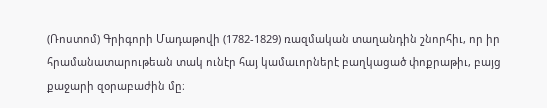(Ռոստոմ) Գրիգորի Մադաթովի (1782-1829) ռազմական տաղանդին շնորհիւ, որ իր հրամանատարութեան տակ ունէր հայ կամաւորներէ բաղկացած փոքրաթիւ, բայց քաջարի զօրաբաժին մը։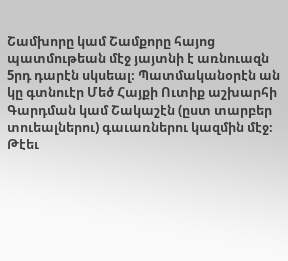Շամխորը կամ Շամքորը հայոց պատմութեան մէջ յայտնի է առնուազն 5րդ դարէն սկսեալ։ Պատմականօրէն ան կը գտնուէր Մեծ Հայքի Ուտիք աշխարհի Գարդման կամ Շակաշէն (ըստ տարբեր տուեալներու) գաւառներու կազմին մէջ։ Թէեւ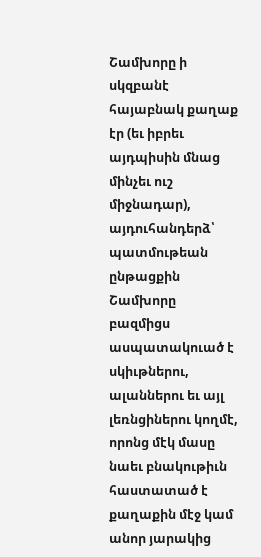Շամխորը ի սկզբանէ հայաբնակ քաղաք էր (եւ իբրեւ այդպիսին մնաց մինչեւ ուշ միջնադար), այդուհանդերձ՝ պատմութեան ընթացքին Շամխորը բազմիցս ասպատակուած է սկիւթներու, ալաններու եւ այլ լեռնցիներու կողմէ, որոնց մէկ մասը նաեւ բնակութիւն հաստատած է քաղաքին մէջ կամ անոր յարակից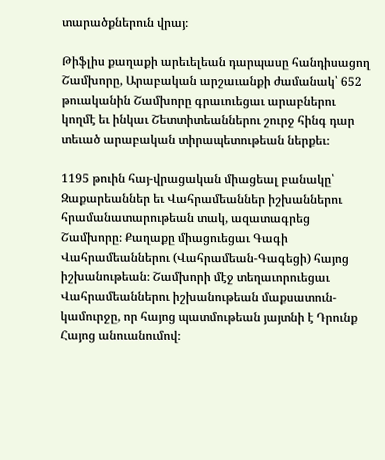տարածքներուն վրայ։

Թիֆլիս քաղաքի արեւելեան դարպասը հանդիսացող Շամխորը, Արաբական արշաւանքի ժամանակ՝ 652 թուականին Շամխորը գրաւուեցաւ արաբներու կողմէ եւ ինկաւ Շետտիտեաններու շուրջ հինգ դար տեւած արաբական տիրապետութեան ներքեւ։

1195 թուին հայ-վրացական միացեալ բանակը՝ Զաքարեաններ եւ Վահրամեաններ իշխաններու հրամանատարութեան տակ, ազատագրեց Շամխորը։ Քաղաքը միացուեցաւ Գագի Վահրամեաններու (Վահրամեան-Գագեցի) հայոց իշխանութեան։ Շամխորի մէջ տեղաւորուեցաւ Վահրամեաններու իշխանութեան մաքսատուն-կամուրջը, որ հայոց պատմութեան յայտնի է Դրունք Հայոց անուանումով։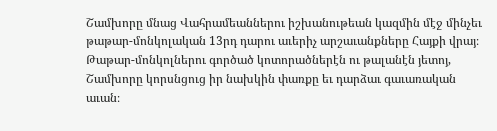Շամխորը մնաց Վահրամեաններու իշխանութեան կազմին մէջ մինչեւ թաթար-մոնկոլական 13րդ դարու աւերիչ արշաւանքները Հայքի վրայ։ Թաթար-մոնկոլներու գործած կոտորածներէն ու թալանէն յետոյ, Շամխորը կորսնցուց իր նախկին փառքը եւ դարձաւ գաւառական աւան։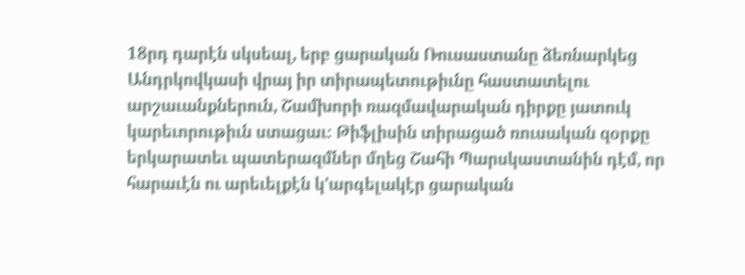18րդ դարէն սկսեալ, երբ ցարական Ռուսաստանը ձեռնարկեց Անդրկովկասի վրայ իր տիրապետութիւնը հաստատելու արշաւանքներուն, Շամխորի ռազմավարական դիրքը յատուկ կարեւորութիւն ստացաւ։ Թիֆլիսին տիրացած ռուսական զօրքը երկարատեւ պատերազմներ մղեց Շահի Պարսկաստանին դէմ, որ հարաւէն ու արեւելքէն կ'արգելակէր ցարական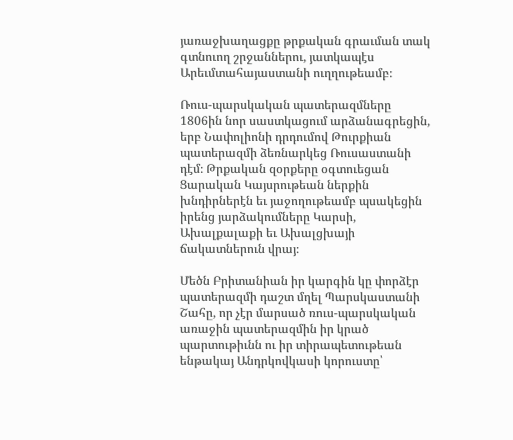յառաջխաղացքը թրքական գրաւման տակ գտնուող շրջաններու, յատկապէս Արեւմտահայաստանի ուղղութեամբ։

Ռուս-պարսկական պատերազմները 1806ին նոր սաստկացում արձանագրեցին, երբ Նափոլիոնի դրդումով Թուրքիան պատերազմի ձեռնարկեց Ռուսաստանի դէմ։ Թրքական զօրքերը օգտուեցան Ցարական Կայսրութեան ներքին խնդիրներէն եւ յաջողութեամբ պսակեցին իրենց յարձակումները Կարսի, Ախալքալաքի եւ Ախալցխայի ճակատներուն վրայ։

Մեծն Բրիտանիան իր կարգին կը փորձէր պատերազմի դաշտ մղել Պարսկաստանի Շահը, որ չէր մարսած ռուս-պարսկական առաջին պատերազմին իր կրած պարտութիւնն ու իր տիրապետութեան ենթակայ Անդրկովկասի կորուստը՝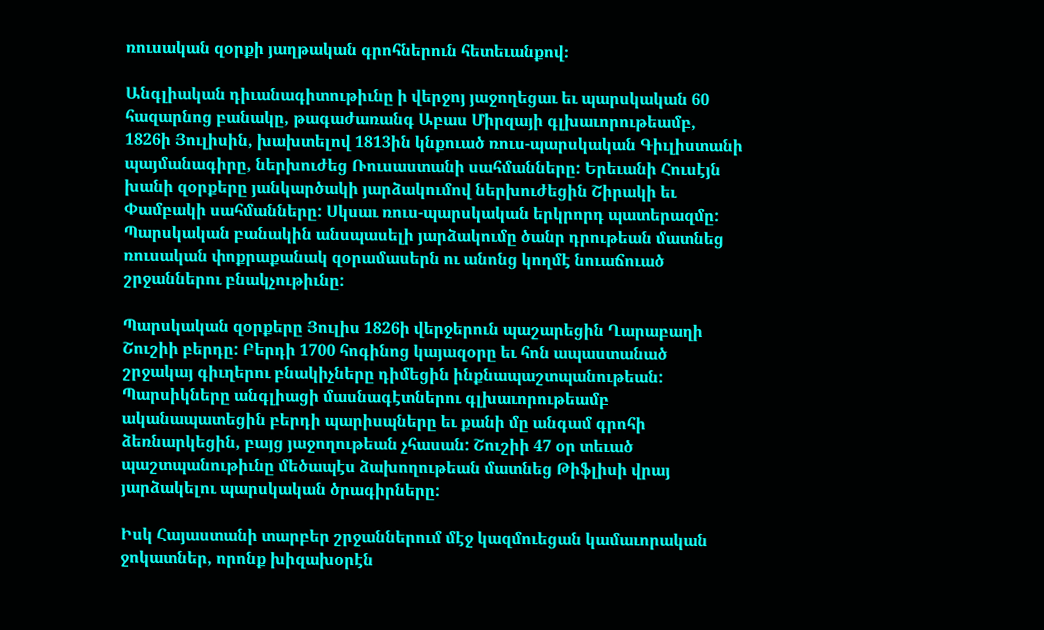ռուսական զօրքի յաղթական գրոհներուն հետեւանքով։

Անգլիական դիւանագիտութիւնը ի վերջոյ յաջողեցաւ եւ պարսկական 60 հազարնոց բանակը, թագաժառանգ Աբաս Միրզայի գլխաւորութեամբ, 1826ի Յուլիսին, խախտելով 1813ին կնքուած ռուս-պարսկական Գիւլիստանի պայմանագիրը, ներխուժեց Ռուսաստանի սահմանները: Երեւանի Հուսէյն խանի զօրքերը յանկարծակի յարձակումով ներխուժեցին Շիրակի եւ Փամբակի սահմանները: Սկսաւ ռուս-պարսկական երկրորդ պատերազմը: Պարսկական բանակին անսպասելի յարձակումը ծանր դրութեան մատնեց ռուսական փոքրաքանակ զօրամասերն ու անոնց կողմէ նուաճուած շրջաններու բնակչութիւնը:

Պարսկական զօրքերը Յուլիս 1826ի վերջերուն պաշարեցին Ղարաբաղի Շուշիի բերդը: Բերդի 1700 հոգինոց կայազօրը եւ հոն ապաստանած շրջակայ գիւղերու բնակիչները դիմեցին ինքնապաշտպանութեան: Պարսիկները անգլիացի մասնագէտներու գլխաւորութեամբ ականապատեցին բերդի պարիսպները եւ քանի մը անգամ գրոհի ձեռնարկեցին, բայց յաջողութեան չհասան: Շուշիի 47 օր տեւած պաշտպանութիւնը մեծապէս ձախողութեան մատնեց Թիֆլիսի վրայ յարձակելու պարսկական ծրագիրները:

Իսկ Հայաստանի տարբեր շրջաններում մէջ կազմուեցան կամաւորական ջոկատներ, որոնք խիզախօրէն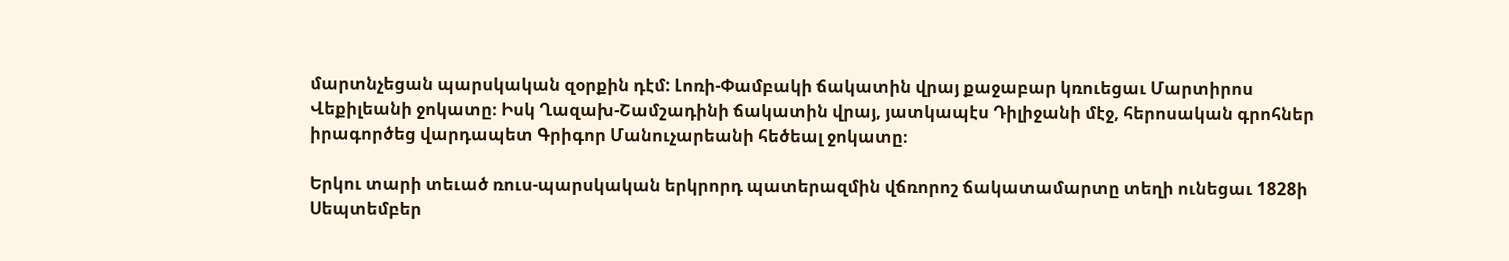մարտնչեցան պարսկական զօրքին դէմ: Լոռի-Փամբակի ճակատին վրայ քաջաբար կռուեցաւ Մարտիրոս Վեքիլեանի ջոկատը։ Իսկ Ղազախ-Շամշադինի ճակատին վրայ, յատկապէս Դիլիջանի մէջ, հերոսական գրոհներ իրագործեց վարդապետ Գրիգոր Մանուչարեանի հեծեալ ջոկատը։

Երկու տարի տեւած ռուս-պարսկական երկրորդ պատերազմին վճռորոշ ճակատամարտը տեղի ունեցաւ 1828ի Սեպտեմբեր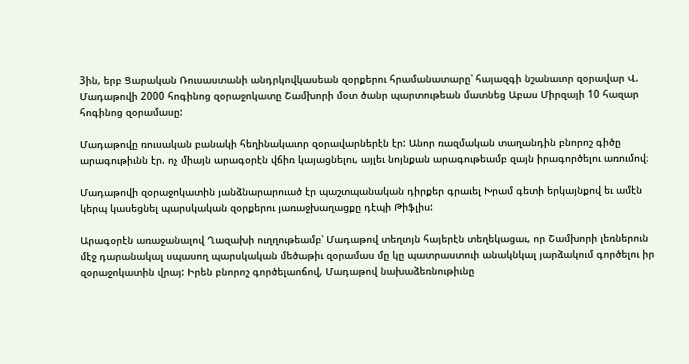3ին, երբ Ցարական Ռուսաստանի անդրկովկասեան զօրքերու հրամանատարը՝ հայազգի նշանաւոր զօրավար Վ. Մադաթովի 2000 հոգինոց զօրաջոկատը Շամխորի մօտ ծանր պարտութեան մատնեց Աբաս Միրզայի 10 հազար հոգինոց զօրամասը:

Մադաթովը ռուսական բանակի հեղինակաւոր զօրավարներէն էր: Անոր ռազմական տաղանդին բնորոշ գիծը արագութիւնն էր. ոչ միայն արագօրէն վճիռ կայացնելու, այլեւ նոյնքան արագութեամբ զայն իրագործելու առումով։

Մադաթովի զօրաջոկատին յանձնարարուած էր պաշտպանական դիրքեր գրաւել Խրամ գետի երկայնքով եւ ամէն կերպ կասեցնել պարսկական զօրքերու յառաջխաղացքը դէպի Թիֆլիս:

Արագօրէն առաջանալով Ղազախի ուղղութեամբ՝ Մադաթով տեղւոյն հայերէն տեղեկացաւ, որ Շամխորի լեռներուն մէջ դարանակալ սպասող պարսկական մեծաթիւ զօրամաս մը կը պատրաստուի անակնկալ յարձակում գործելու իր զօրաջոկատին վրայ: Իրեն բնորոշ գործելաոճով, Մադաթով նախաձեռնութիւնը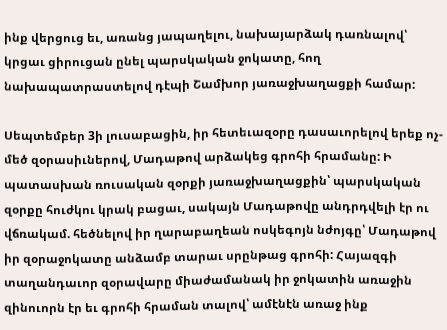ինք վերցուց եւ, առանց յապաղելու, նախայարձակ դառնալով՝ կրցաւ ցիրուցան ընել պարսկական ջոկատը, հող նախապատրաստելով դէպի Շամխոր յառաջխաղացքի համար:

Սեպտեմբեր 3ի լուսաբացին, իր հետեւազօրը դասաւորելով երեք ոչ-մեծ զօրասիւներով, Մադաթով արձակեց գրոհի հրամանը: Ի պատասխան ռուսական զօրքի յառաջխաղացքին՝ պարսկական զօրքը հուժկու կրակ բացաւ, սակայն Մադաթովը անդրդվելի էր ու վճռակամ. հեծնելով իր ղարաբաղեան ոսկեգոյն նժոյգը՝ Մադաթով իր զօրաջոկատը անձամբ տարաւ սրընթաց գրոհի: Հայազգի տաղանդաւոր զօրավարը միաժամանակ իր ջոկատին առաջին զինուորն էր եւ գրոհի հրաման տալով՝ ամէնէն առաջ ինք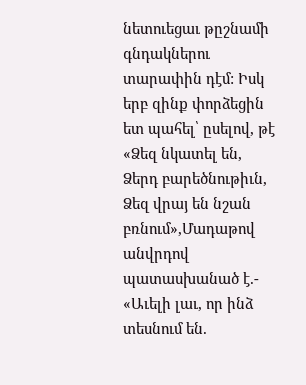նետուեցաւ թըշնամի գնդակներու տարափին դէմ: Իսկ երբ զինք փորձեցին ետ պահել՝ ըսելով, թէ «Ձեզ նկատել են, Ձերդ բարեծնութիւն, Ձեզ վրայ են նշան բռնում»,Մադաթով անվրդով պատասխանած է.- «Աւելի լաւ, որ ինձ տեսնում են.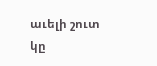աւելի շուտ կը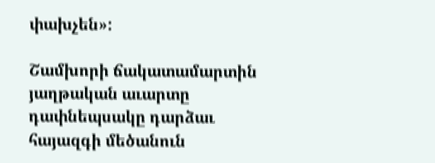փախչեն»:

Շամխորի ճակատամարտին յաղթական աւարտը դափնեպսակը դարձաւ հայազգի մեծանուն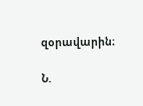զօրավարին։

Ն.